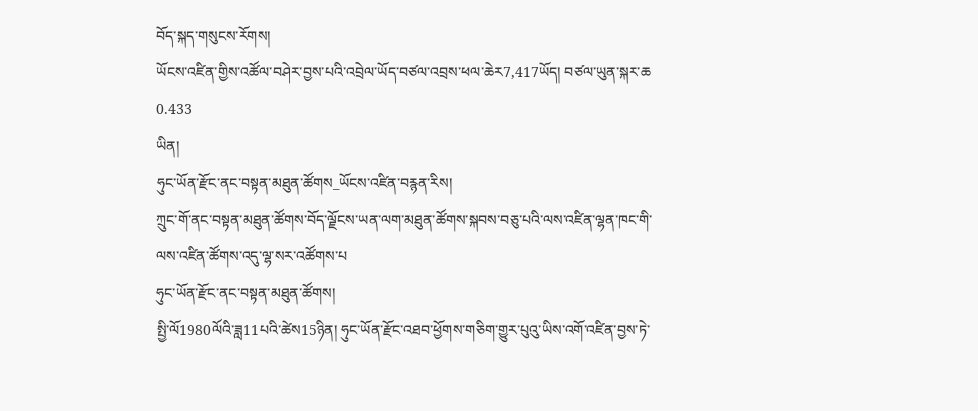བོད་སྐད་གསུངས་རོགས།
ཡོངས་འཛིན་གྱིས་འཚོལ་བཤེར་བྱས་པའི་འབྲེལ་ཡོད་བཙལ་འབྲས་ཕལ་ཆེར7,417ཡོད། བཙལ་ཡུན་སྐར་ཆ 0.433
ཡིན།
ཧུང་ཡོན་རྫོང་ནང་བསྟན་མཐུན་ཚོགས_ཡོངས་འཛིན་བརྙན་རིས།
ཀྲུང་གོ་ནང་བསྟན་མཐུན་ཚོགས་བོད་ལྗོངས་ཡན་ལག་མཐུན་ཚོགས་སྐབས་བཅུ་པའི་ལས་འཛིན་ལྷན་ཁང་གི་ལས་འཛིན་ཚོགས་འདུ་ལྷ་སར་འཚོགས་པ
ཧུང་ཡོན་རྫོང་ནང་བསྟན་མཐུན་ཚོགས།
སྤྱི་ལོ1980ལོའི་ཟླ11པའི་ཚེས15ཉིན། ཧུང་ཡོན་རྫོང་འཐབ་ཕྱོགས་གཅིག་གྱུར་པུའུ་ཡིས་འགོ་འཛིན་བྱས་ཏེ་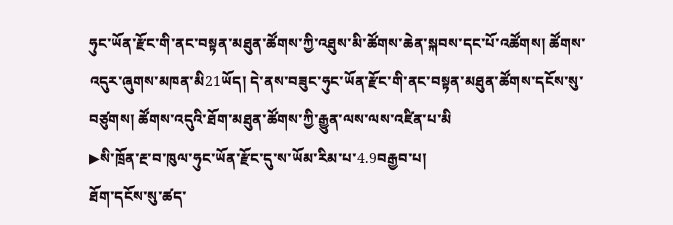ཧུང་ཡོན་རྫོང་གི་ནང་བསྟན་མཐུན་ཚོགས་ཀྱི་འཐུས་མི་ཚོགས་ཆེན་སྐབས་དང་པོ་འཚོགས། ཚོགས་འདུར་ཞུགས་མཁན་མི21ཡོད། དེ་ནས་བཟུང་ཧུང་ཡོན་རྫོང་གི་ནང་བསྟན་མཐུན་ཚོགས་དངོས་སུ་བཙུགས། ཚོགས་འདུའི་ཐོག་མཐུན་ཚོགས་ཀྱི་རྒྱུན་ལས་ལས་འཛིན་པ་མི
▶སི་ཁྲོན་རྔ་བ་ཁུལ་ཧུང་ཡོན་རྫོང་དུ་ས་ཡོམ་རིམ་པ་4.9བརྒྱབ་པ།
ཐོག་དངོས་སུ་ཚད་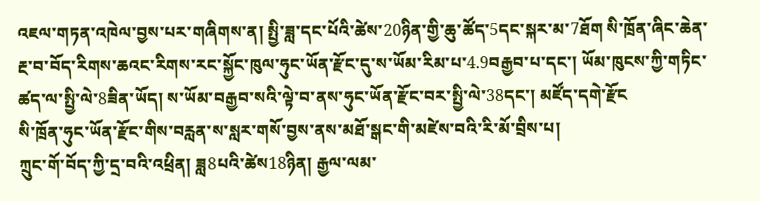འཇལ་གཏན་འཁེལ་བྱས་པར་གཞིགས་ན། སྤྱི་ཟླ་དང་པོའི་ཚེས་20ཉིན་གྱི་ཆུ་ཚོད་5དང་སྐར་མ་7ཐོག སི་ཁྲོན་ཞིང་ཆེན་རྔ་བ་བོད་རིགས་ཆའང་རིགས་རང་སྐྱོང་ཁུལ་ཧུང་ཡོན་རྫོང་དུ་ས་ཡོམ་རིམ་པ་4.9བརྒྱབ་པ་དང་། ཡོམ་ཁུངས་ཀྱི་གཏིང་ཚད་ལ་སྤྱི་ལེ་8ཟིན་ཡོད། ས་ཡོམ་བརྒྱབ་སའི་ལྟེ་བ་ནས་ཧུང་ཡོན་རྫོང་བར་སྤྱི་ལེ་38དང་། མཛོད་དགེ་རྫོང
སི་ཁྲོན་ཧུང་ཡོན་རྫོང་གིས་བརླན་ས་སླར་གསོ་བྱས་ནས་མཐོ་སྒང་གི་མཛེས་བའི་རི་མོ་བྲིས་པ།
ཀྲུང་གོ་བོད་ཀྱི་དྲ་བའི་འཕྲིན། ཟླ8པའི་ཚེས18ཉིན། རྒྱལ་ལམ་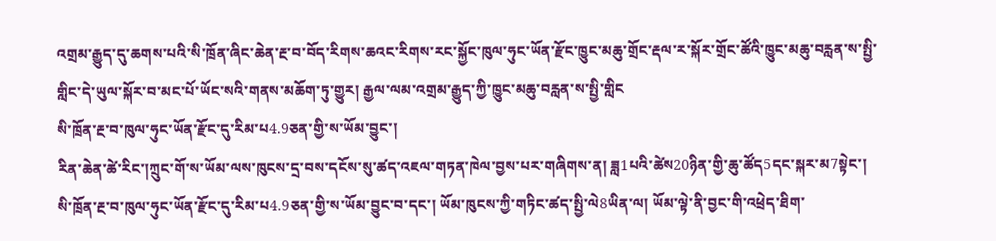འགྲམ་རྒྱུད་དུ་ཆགས་པའི་སི་ཁྲོན་ཞིང་ཆེན་རྔ་བ་བོད་རིགས་ཆའང་རིགས་རང་སྐྱོང་ཁུལ་ཧུང་ཡོན་རྫོང་ཁྱུང་མཆུ་གྲོང་རྡལ་ར་སྐོར་གྲོང་ཚོའི་ཁྱུང་མཆུ་བརླན་ས་སྤྱི་གླིང་དེ་ཡུལ་སྐོར་བ་མང་པོ་ཡོང་སའི་གནས་མཆོག་ཏུ་གྱུར། རྒྱལ་ལམ་འགྲམ་རྒྱུད་ཀྱི་ཁྱུང་མཆུ་བརླན་ས་སྤྱི་གླིང
སི་ཁྲོན་རྔ་བ་ཁུལ་ཧུང་ཡོན་རྫོང་དུ་རིམ་པ4.9ཅན་གྱི་ས་ཡོམ་བྱུང་།
རིན་ཆེན་ཚེ་རིང་།ཀྲུང་གོ་ས་ཡོམ་ལས་ཁུངས་དྲ་བས་དངོས་སུ་ཚད་འཇལ་གཏན་ཁེལ་བྱས་པར་གཞིགས་ན། ཟླ1པའི་ཚེས20ཉིན་གྱི་ཆུ་ཚོད5དང་སྐར་མ7སྟེང་། སི་ཁྲོན་རྔ་བ་ཁུལ་ཧུང་ཡོན་རྫོང་དུ་རིམ་པ4.9ཅན་གྱི་ས་ཡོམ་བྱུང་བ་དང་། ཡོམ་ཁུངས་ཀྱི་གཏིང་ཚད་སྤྱི་ལེ8ཡིན་ལ། ཡོམ་ལྟེ་ནི་བྱང་གི་འཕྲེད་ཐིག་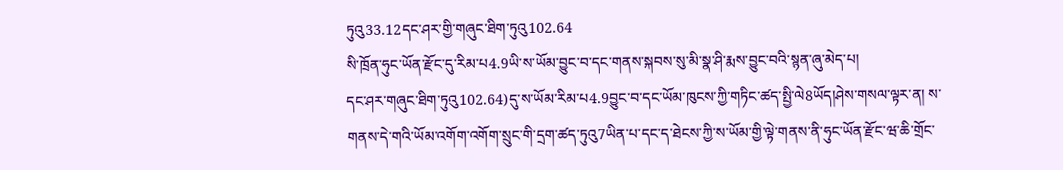ཏུའུ33.12དང་ཤར་གྱི་གཞུང་ཐིག་ཏུའུ102.64
སི་ཁྲོན་ཧུང་ཡོན་རྫོང་དུ་རིམ་པ4.9ཡི་ས་ཡོམ་བྱུང་བ་དང་གནས་སྐབས་སུ་མི་སྣ་ཤི་རྨས་བྱུང་བའི་སྙན་ཞུ་མེད་པ།
དང་ཤར་གཞུང་ཐིག་ཏུའུ102.64)དུ་ས་ཡོམ་རིམ་པ4.9བྱུང་བ་དང་ཡོམ་ཁུངས་ཀྱི་གཏིང་ཚད་སྤྱི་ལེ8ཡོད།ཤེས་གསལ་ལྟར་ན། ས་གནས་དེ་གའི་ཡོམ་འགོག་འགོག་སྲུང་གི་དྲག་ཚད་ཏུའུ7ཡིན་པ་དང་ད་ཐེངས་ཀྱི་ས་ཡོམ་གྱི་ལྟེ་གནས་ནི་ཧུང་ཡོན་རྫོང་ཝ་ཆི་གྲོང་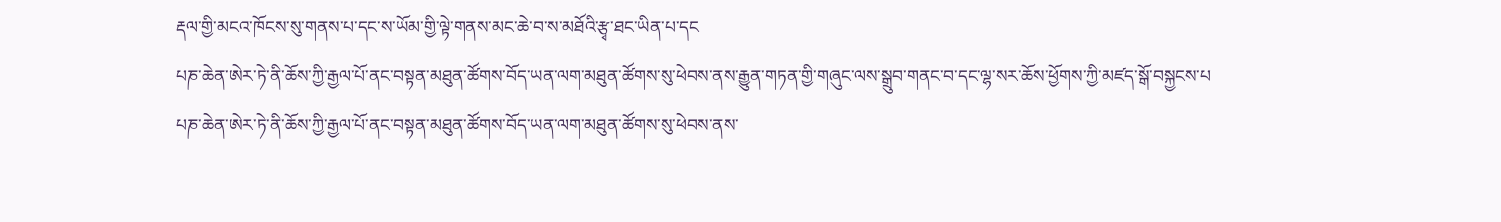རྡལ་གྱི་མངའ་ཁོངས་སུ་གནས་པ་དང་ས་ཡོམ་གྱི་ལྟེ་གནས་མང་ཆེ་བ་ས་མཐོའི་རྩྭ་ཐང་ཡིན་པ་དང
པཎ་ཆེན་ཨེར་ཏེ་ནི་ཆོས་ཀྱི་རྒྱལ་པོ་ནང་བསྟན་མཐུན་ཚོགས་བོད་ཡན་ལག་མཐུན་ཚོགས་སུ་ཕེབས་ནས་རྒྱུན་གཏན་གྱི་གཞུང་ལས་སྒྲུབ་གནང་བ་དང་ལྷ་སར་ཆོས་ཕྱོགས་ཀྱི་མཛད་སྒོ་བསྐྱངས་པ
པཎ་ཆེན་ཨེར་ཏེ་ནི་ཆོས་ཀྱི་རྒྱལ་པོ་ནང་བསྟན་མཐུན་ཚོགས་བོད་ཡན་ལག་མཐུན་ཚོགས་སུ་ཕེབས་ནས་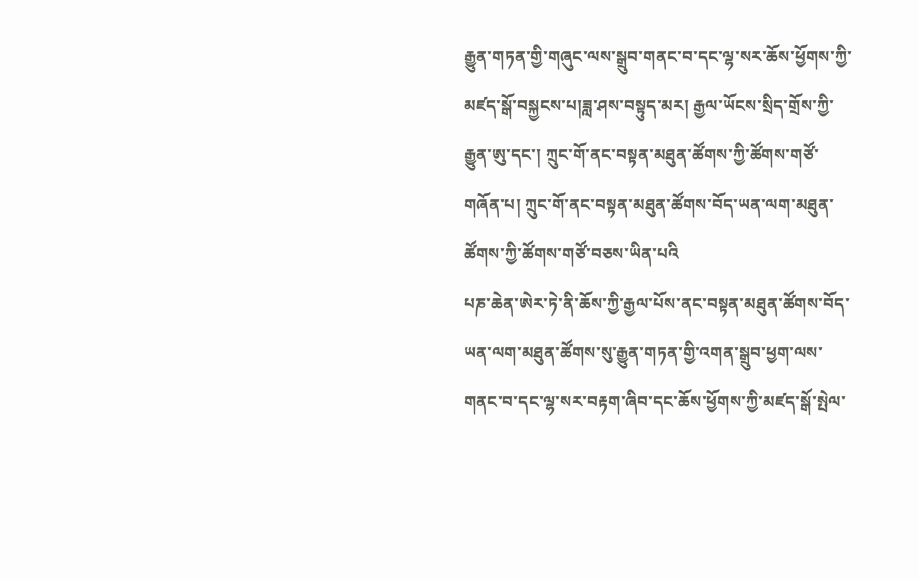རྒྱུན་གཏན་གྱི་གཞུང་ལས་སྒྲུབ་གནང་བ་དང་ལྷ་སར་ཆོས་ཕྱོགས་ཀྱི་མཛད་སྒོ་བསྐྱངས་པ།ཟླ་ཤས་བསྟུད་མར། རྒྱལ་ཡོངས་སྲིད་གྲོས་ཀྱི་རྒྱུན་ཨུ་དང་། ཀྲུང་གོ་ནང་བསྟན་མཐུན་ཚོགས་ཀྱི་ཚོགས་གཙོ་གཞོན་པ། ཀྲུང་གོ་ནང་བསྟན་མཐུན་ཚོགས་བོད་ཡན་ལག་མཐུན་ཚོགས་ཀྱི་ཚོགས་གཙོ་བཅས་ཡིན་པའི
པཎ་ཆེན་ཨེར་ཏེ་ནི་ཆོས་ཀྱི་རྒྱལ་པོས་ནང་བསྟན་མཐུན་ཚོགས་བོད་ཡན་ལག་མཐུན་ཚོགས་སུ་རྒྱུན་གཏན་གྱི་འགན་སྒྲུབ་ཕྱག་ལས་གནང་བ་དང་ལྷ་སར་བརྟག་ཞིབ་དང་ཆོས་ཕྱོགས་ཀྱི་མཛད་སྒོ་སྤེལ་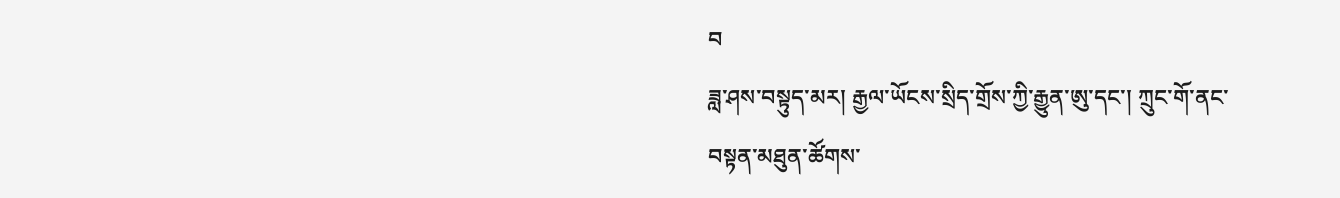བ
ཟླ་ཤས་བསྟུད་མར། རྒྱལ་ཡོངས་སྲིད་གྲོས་ཀྱི་རྒྱུན་ཨུ་དང་། ཀྲུང་གོ་ནང་བསྟན་མཐུན་ཚོགས་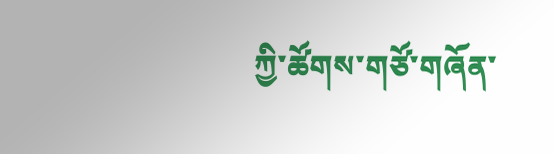ཀྱི་ཚོགས་གཙོ་གཞོན་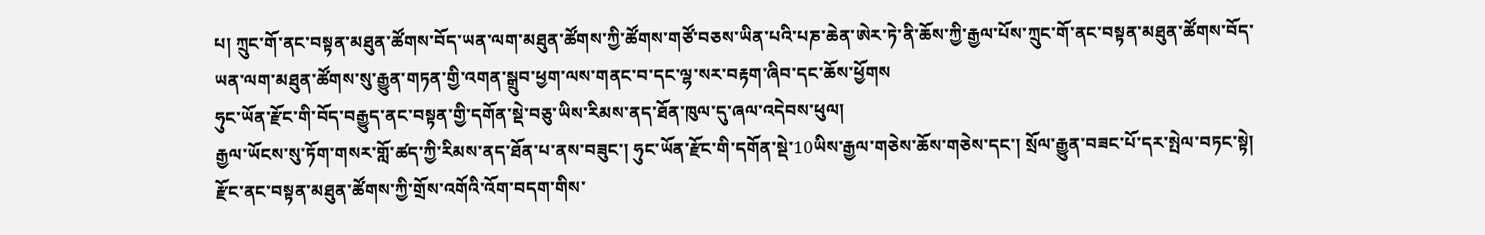པ། ཀྲུང་གོ་ནང་བསྟན་མཐུན་ཚོགས་བོད་ཡན་ལག་མཐུན་ཚོགས་ཀྱི་ཚོགས་གཙོ་བཅས་ཡིན་པའི་པཎ་ཆེན་ཨེར་ཏེ་ནི་ཆོས་ཀྱི་རྒྱལ་པོས་ཀྲུང་གོ་ནང་བསྟན་མཐུན་ཚོགས་བོད་ཡན་ལག་མཐུན་ཚོགས་སུ་རྒྱུན་གཏན་གྱི་འགན་སྒྲུབ་ཕྱག་ལས་གནང་བ་དང་ལྷ་སར་བརྟག་ཞིབ་དང་ཆོས་ཕྱོགས
ཧུང་ཡོན་རྫོང་གི་བོད་བརྒྱུད་ནང་བསྟན་གྱི་དགོན་སྡེ་བཅུ་ཡིས་རིམས་ནད་ཐོན་ཁུལ་དུ་ཞལ་འདེབས་ཕུལ།
རྒྱལ་ཡོངས་སུ་ཏོག་གསར་གློ་ཚད་ཀྱི་རིམས་ནད་ཐོན་པ་ནས་བཟུང་། ཧུང་ཡོན་རྫོང་གི་དགོན་སྡེ་10ཡིས་རྒྱལ་གཅེས་ཆོས་གཅེས་དང་། སྲོལ་རྒྱུན་བཟང་པོ་དར་སྤེལ་བཏང་སྟེ། རྫོང་ནང་བསྟན་མཐུན་ཚོགས་ཀྱི་གྲོས་འགོའི་འོག་བདག་གིས་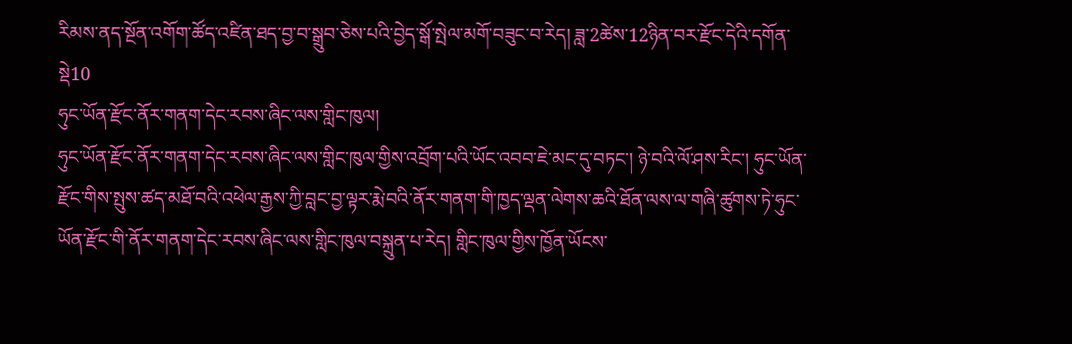རིམས་ནད་སྔོན་འགོག་ཚོད་འཛིན་ཐད་བྱ་བ་སྒྲུབ་ཅེས་པའི་བྱེད་སྒོ་སྤེལ་མགོ་བཟུང་བ་རེད། ཟླ་2ཚེས་12ཉིན་བར་རྫོང་དེའི་དགོན་སྡེ10
ཧུང་ཡོན་རྫོང་ནོར་གནག་དེང་རབས་ཞིང་ལས་གླིང་ཁུལ།
ཧུང་ཡོན་རྫོང་ནོར་གནག་དེང་རབས་ཞིང་ལས་གླིང་ཁུལ་གྱིས་འབྲོག་པའི་ཡོང་འབབ་ཇེ་མང་དུ་བཏང་། ཉེ་བའི་ལོ་ཤས་རིང་། ཧུང་ཡོན་རྫོང་གིས་སྤུས་ཚད་མཐོ་བའི་འཕེལ་རྒྱས་ཀྱི་བླང་བྱ་ལྟར་རྨེ་བའི་ནོར་གནག་གི་ཁྱད་ལྡན་ལེགས་ཆའི་ཐོན་ལས་ལ་གཞི་ཚུགས་ཏེ་ཧུང་ཡོན་རྫོང་གི་ནོར་གནག་དེང་རབས་ཞིང་ལས་གླིང་ཁུལ་བསྐྲུན་པ་རེད། གླིང་ཁུལ་གྱིས་ཁྱོན་ཡོངས་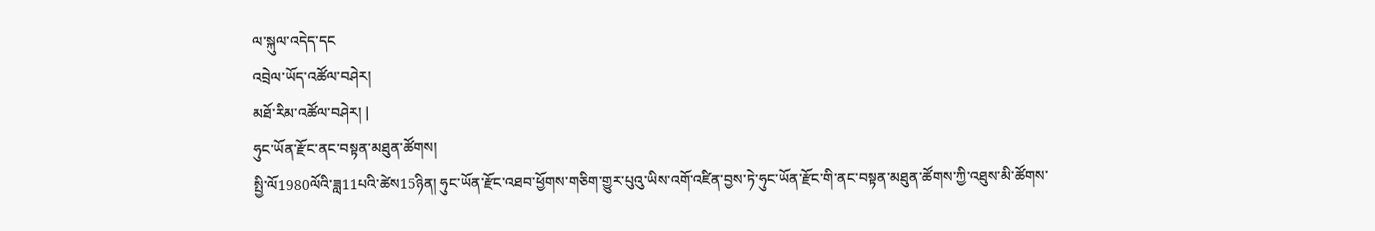ལ་སྐུལ་འདེད་དང
འབྲེལ་ཡོད་འཚོལ་བཤེར།
མཐོ་རིམ་འཚོལ་བཤེར། |
ཧུང་ཡོན་རྫོང་ནང་བསྟན་མཐུན་ཚོགས།
སྤྱི་ལོ1980ལོའི་ཟླ11པའི་ཚེས15ཉིན། ཧུང་ཡོན་རྫོང་འཐབ་ཕྱོགས་གཅིག་གྱུར་པུའུ་ཡིས་འགོ་འཛིན་བྱས་ཏེ་ཧུང་ཡོན་རྫོང་གི་ནང་བསྟན་མཐུན་ཚོགས་ཀྱི་འཐུས་མི་ཚོགས་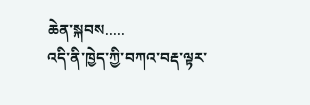ཆེན་སྐབས.....
འདི་ནི་ཁྱེད་ཀྱི་བཀའ་བརྡ་ལྟར་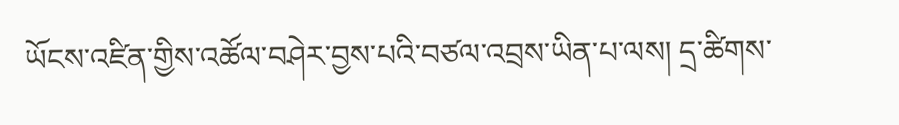ཡོངས་འཛིན་གྱིས་འཚོལ་བཤེར་བྱས་པའི་བཙལ་འབྲས་ཡིན་པ་ལས། དྲ་ཚིགས་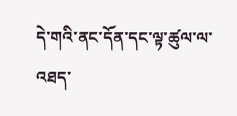དེ་གའི་ནང་དོན་དང་ལྟ་ཚུལ་ལ་འཐད་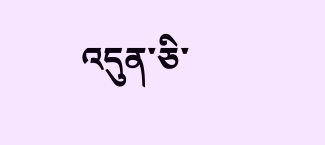འདུན་ཅི་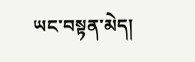ཡང་བསྟན་མེད།